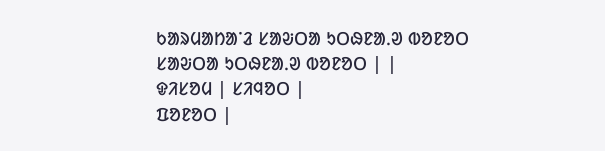ᱠᱟᱨᱢᱟᱴᱟᱸᱲ ᱥᱟᱶᱛᱟ ᱩᱛᱷᱱᱟᱹᱣ ᱵᱚᱱᱚᱛ
ᱥᱟᱶᱛᱟ ᱩᱛᱷᱱᱟᱹᱣ ᱵᱚᱱᱚᱛ | |
ᱫᱤᱥᱚᱢ | ᱥᱤᱧᱚᱛ |
ᱯᱚᱱᱚᱛ |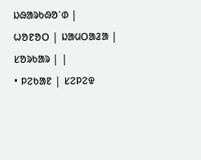ᱡᱷᱟᱨᱠᱷᱚᱸᱰ |
ᱦᱚᱱᱚᱛ | ᱡᱟᱢᱛᱟᱲᱟ |
ᱥᱚᱨᱠᱟᱨ | |
• ᱞᱮᱠᱟᱱ | ᱥᱮᱞᱮᱫ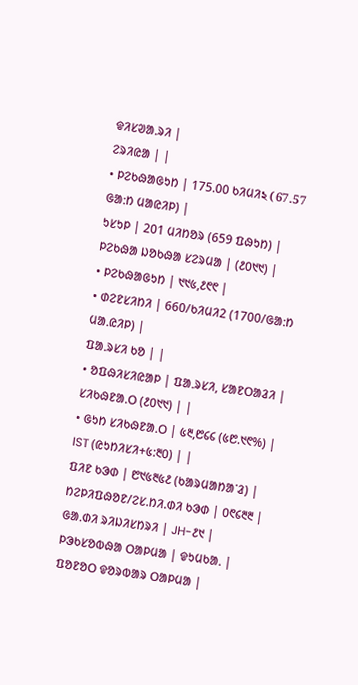ᱫᱤᱥᱣᱟᱹᱨᱤ |
ᱮᱨᱤᱭᱟ | |
• ᱞᱮᱠᱷᱟᱜᱩᱴ | 175.00 ᱠᱤᱢᱤ২ (67.57 ᱜᱟᱺᱴ ᱢᱟᱭᱤᱞ) |
ᱩᱥᱩᱞ | 201 ᱢᱤᱴᱚᱨ (659 ᱯᱷᱩᱴ) |
ᱞᱮᱠᱷᱟ ᱡᱚᱠᱷᱟ ᱥᱮᱨᱢᱟ | (᱒᱐᱑᱑) |
• ᱞᱮᱠᱷᱟᱜᱩᱴ | ᱑᱑᱕,᱒᱖᱖ |
• ᱰᱮᱱᱥᱤᱴᱤ | 660/ᱠᱤᱢᱤ2 (1700/ᱜᱟᱺᱴ ᱢᱟᱹᱭᱤᱞ) |
ᱯᱟᱹᱨᱥᱤ ᱠᱚ | |
• ᱚᱯᱷᱤᱥᱤᱭᱟᱞ | ᱯᱟᱹᱨᱥᱤ, ᱥᱟᱱᱛᱟᱲᱤ |
ᱥᱤᱠᱷᱱᱟᱹᱛ (᱒᱐᱑᱑) | |
• ᱜᱩᱴ ᱥᱤᱠᱷᱱᱟᱹᱛ | ᱕᱓,᱘᱔᱔ (᱕᱘.᱑᱖%) |
IST (ᱭᱩᱴᱤᱥᱤ+᱕:᱓᱐) | |
ᱯᱤᱱ ᱠᱳᱰ | ᱘᱑᱕᱓᱕᱒ (ᱠᱟᱨᱢᱟᱴᱟᱸᱲ) |
ᱴᱮᱞᱤᱯᱷᱚᱱ/ᱮᱥ.ᱴᱤ.ᱰᱤ ᱠᱳᱰ | ᱐᱖᱔᱓᱓ |
ᱜᱟᱹᱰᱤ ᱨᱤᱡᱤᱥᱴᱨᱤ | JH-᱒᱑ |
ᱞᱳᱠᱥᱚᱵᱷᱟ ᱛᱟᱞᱢᱟ | ᱫᱩᱢᱠᱟᱹ |
ᱯᱚᱱᱚᱛ ᱫᱚᱨᱵᱟᱨ ᱛᱟᱞᱢᱟ |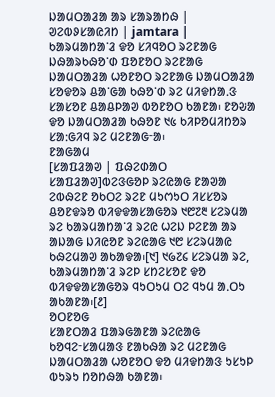ᱡᱟᱢᱛᱟᱲᱟ ᱟᱨ ᱥᱟᱨᱟᱴᱷ |
ᱣᱮᱵᱽᱥᱟᱭᱤᱴ | jamtara |
ᱠᱟᱨᱢᱟᱴᱟᱸᱲ ᱫᱚ ᱥᱤᱧᱚᱛ ᱨᱮᱱᱟᱜ ᱡᱷᱟᱨᱠᱷᱚᱸᱰ ᱯᱚᱱᱚᱛ ᱨᱮᱱᱟᱜ ᱡᱟᱢᱛᱟᱲᱟ ᱦᱚᱱᱚᱛ ᱨᱮᱱᱟᱜ ᱡᱟᱢᱛᱟᱲᱟ ᱥᱚᱫᱚᱨ ᱪᱟᱸᱜᱟ ᱠᱷᱚᱸᱰ ᱨᱮ ᱢᱤᱫᱴᱟᱹᱝ ᱥᱟᱥᱚᱱ ᱪᱟᱪᱞᱟᱣ ᱵᱚᱱᱚᱛ ᱠᱟᱱᱟ᱾ ᱱᱚᱶᱟ ᱫᱚ ᱡᱟᱢᱛᱟᱲᱟ ᱠᱷᱚᱱ ᱑᱕ ᱠᱤᱞᱚᱢᱤᱴᱚᱨ ᱥᱟᱺᱜᱤᱧ ᱨᱮ ᱢᱮᱱᱟᱜᱼᱟ᱾
ᱱᱟᱜᱟᱢ
[ᱥᱟᱯᱲᱟᱣ | ᱯᱷᱮᱰᱟᱛ ᱥᱟᱯᱲᱟᱣ]ᱵᱮᱝᱜᱚᱞ ᱨᱮᱭᱟᱜ ᱱᱟᱣᱟ ᱮᱵᱷᱮᱱ ᱚᱠᱛᱮ ᱨᱮᱱ ᱢᱩᱬᱩᱛ ᱤᱥᱥᱚᱨ ᱪᱚᱱᱫᱨᱚ ᱵᱤᱫᱫᱟᱥᱟᱜᱚᱨ ᱑᱘᱗᱓ ᱥᱮᱨᱢᱟ ᱨᱮ ᱠᱟᱨᱢᱟᱴᱟᱸᱲ ᱨᱮᱭ ᱦᱮᱡ ᱞᱮᱱᱟ ᱟᱨ ᱟᱡᱟᱜ ᱡᱤᱭᱚᱱ ᱨᱮᱭᱟᱜ ᱑᱘ ᱥᱮᱨᱢᱟᱭ ᱠᱷᱮᱢᱟᱣ ᱟᱠᱟᱫᱟ᱾[᱑] ᱑᱙᱗᱔ ᱥᱮᱨᱢᱟ ᱨᱮ, ᱠᱟᱨᱢᱟᱴᱟᱸᱲ ᱨᱮᱞ ᱥᱴᱮᱥᱚᱱ ᱫᱚ ᱵᱤᱫᱫᱟᱥᱟᱜᱚᱨ ᱧᱩᱛᱩᱢ ᱛᱮ ᱧᱩᱢ ᱟᱹᱛᱩ ᱟᱠᱟᱱᱟ᱾[᱒]
ᱚᱛᱱᱚᱜ
ᱥᱟᱱᱛᱟᱲ ᱯᱟᱨᱜᱟᱱᱟ ᱨᱮᱭᱟᱜ ᱠᱚᱧᱮᱼᱥᱟᱢᱟᱝ ᱱᱟᱠᱷᱟ ᱨᱮ ᱢᱮᱱᱟᱜ ᱡᱟᱢᱛᱟᱲᱟ ᱦᱚᱱᱚᱛ ᱫᱚ ᱢᱤᱫᱴᱟᱝ ᱩᱥᱩᱞ ᱵᱩᱨᱩ ᱴᱚᱴᱷᱟ ᱠᱟᱱᱟ᱾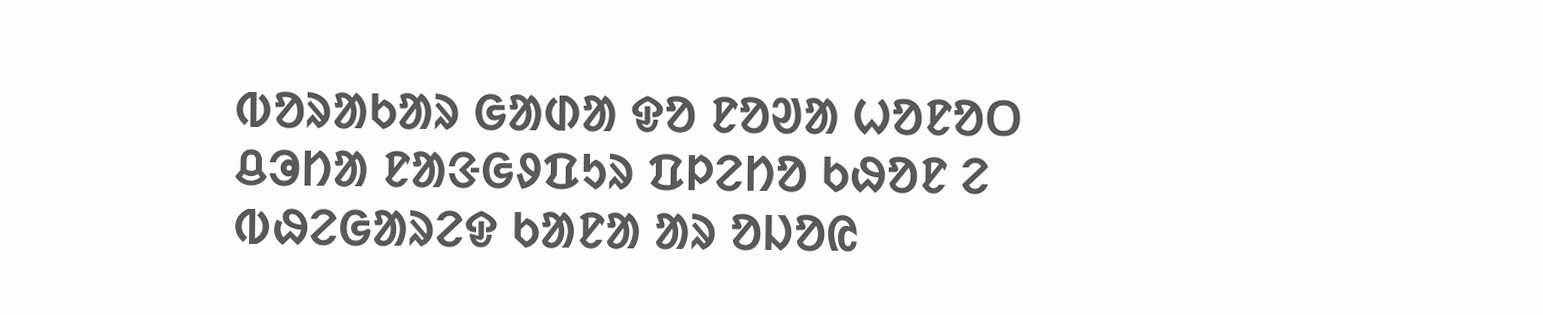ᱵᱚᱨᱟᱠᱟᱨ ᱜᱟᱰᱟ ᱫᱚ ᱱᱚᱣᱟ ᱦᱚᱱᱚᱛ ᱪᱳᱴᱟ ᱱᱟᱝᱜᱽᱯᱩᱨ ᱯᱞᱮᱴᱚ ᱠᱷᱚᱱ ᱮ ᱵᱷᱮᱜᱟᱨᱮᱫ ᱠᱟᱱᱟ ᱟᱨ ᱚᱡᱚᱭ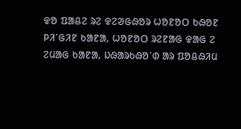ᱫᱚ ᱯᱟᱪᱮ ᱨᱮ ᱫᱮᱣᱜᱷᱚᱨ ᱦᱚᱱᱚᱛ ᱠᱷᱚᱱ ᱞᱤᱸᱜᱤᱱ ᱠᱟᱱᱟ, ᱦᱚᱱᱚᱛ ᱨᱮᱱᱟᱜ ᱫᱟᱜ ᱮ ᱮᱢᱟᱜ ᱠᱟᱱᱟ, ᱡᱷᱟᱨᱠᱷᱚᱸᱰ ᱟᱨ ᱯᱚᱪᱷᱤᱢ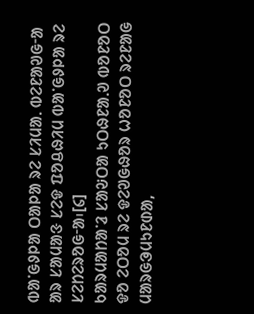ᱵᱟᱸᱜᱽᱞᱟ ᱛᱟᱞᱟ ᱨᱮ ᱥᱤᱢᱟᱹ ᱵᱮᱱᱟᱣᱜᱼᱟ ᱟᱨ ᱥᱟᱢᱟᱝ ᱥᱮᱫ ᱯᱚᱪᱷᱤᱢ ᱵᱟᱸᱜᱽᱞᱟ ᱨᱮ ᱥᱮᱴᱮᱨᱚᱜᱼᱟ᱾[᱔]
ᱠᱟᱨᱢᱟᱴᱟᱸᱲ ᱥᱟᱶᱛᱟ ᱩᱛᱷᱱᱟᱹᱣ ᱵᱚᱱᱚᱛ ᱫᱚ ᱮᱛᱚᱢ ᱨᱮ ᱫᱮᱣᱜᱷᱚᱨ ᱦᱚᱱᱚᱛ ᱨᱮᱱᱟᱜ ᱢᱟᱨᱜᱳᱢᱩᱱᱰᱟ,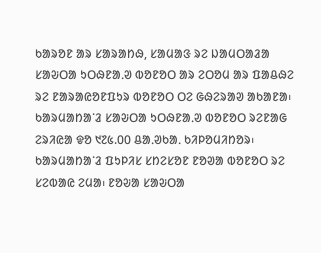ᱠᱟᱨᱚᱱ ᱟᱨ ᱥᱟᱨᱟᱴᱷ, ᱥᱟᱢᱟᱝ ᱨᱮ ᱡᱟᱢᱛᱟᱲᱟ ᱥᱟᱶᱛᱟ ᱩᱛᱷᱱᱟᱹᱣ ᱵᱚᱱᱚᱛ ᱟᱨ ᱮᱛᱚᱢ ᱟᱨ ᱯᱟᱪᱷᱮ ᱨᱮ ᱱᱟᱨᱟᱭᱚᱱᱯᱩᱨ ᱵᱚᱱᱚᱛ ᱛᱮ ᱜᱷᱮᱨᱟᱣ ᱟᱠᱟᱱᱟ᱾
ᱠᱟᱨᱢᱟᱴᱟᱸᱲ ᱥᱟᱶᱛᱟ ᱩᱛᱷᱱᱟᱹᱣ ᱵᱚᱱᱚᱛ ᱨᱮᱱᱟᱜ ᱮᱨᱤᱭᱟ ᱫᱚ ᱑᱗᱕.᱐᱐ ᱪᱟᱹᱣᱠᱟᱹ ᱠᱤᱞᱚᱢᱤᱴᱚᱨ᱾ ᱠᱟᱨᱢᱟᱴᱟᱸᱲ ᱯᱩᱞᱤᱥ ᱥᱴᱮᱥᱚᱱ ᱱᱚᱣᱟ ᱵᱚᱱᱚᱛ ᱨᱮ ᱥᱮᱵᱟᱭ ᱮᱢᱟ᱾ ᱱᱚᱶᱟ ᱥᱟᱶᱛᱟ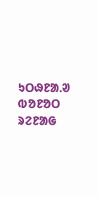ᱩᱛᱷᱱᱟᱹᱣ ᱵᱚᱱᱚᱛ ᱨᱮᱱᱟᱜ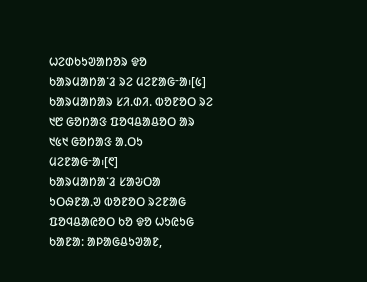ᱦᱮᱰᱠᱩᱣᱟᱴᱚᱨ ᱫᱚ ᱠᱟᱨᱢᱟᱴᱟᱸᱲ ᱨᱮ ᱢᱮᱱᱟᱜᱼᱟ᱾[᱕]
ᱠᱟᱨᱢᱟᱴᱟᱨ ᱥᱤ.ᱰᱤ. ᱵᱚᱱᱚᱛ ᱨᱮ ᱑᱘ ᱜᱚᱴᱟᱝ ᱯᱚᱧᱪᱟᱪᱚᱛ ᱟᱨ ᱑᱕᱑ ᱜᱚᱴᱟᱝ ᱟᱹᱛᱩ ᱢᱮᱱᱟᱜᱼᱟ᱾[᱖]
ᱠᱟᱨᱢᱟᱴᱟᱸᱲ ᱥᱟᱶᱛᱟ ᱩᱛᱷᱱᱟᱹᱣ ᱵᱚᱱᱚᱛ ᱨᱮᱱᱟᱜ ᱯᱚᱧᱪᱟᱭᱚᱛ ᱠᱚ ᱫᱚ ᱦᱩᱭᱩᱜ ᱠᱟᱱᱟ: ᱟᱞᱟᱜᱪᱩᱣᱟᱱ,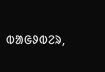ᱵᱟᱜᱽᱵᱮᱨ,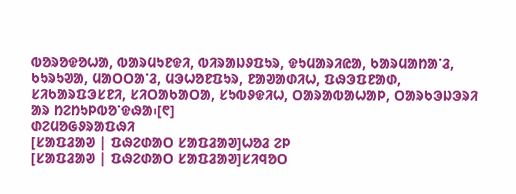ᱵᱚᱨᱚᱫᱚᱦᱟ, ᱵᱟᱨᱢᱩᱱᱫᱤ, ᱵᱤᱨᱟᱡᱽᱯᱩᱨ, ᱫᱩᱢᱟᱨᱤᱭᱟ, ᱠᱟᱨᱢᱟᱴᱟᱸᱲ, ᱠᱩᱨᱩᱣᱟ, ᱢᱟᱛᱛᱟᱸᱲ, ᱢᱳᱦᱚᱱᱯᱩᱨ, ᱱᱟᱣᱟᱰᱤᱦ, ᱯᱷᱳᱯᱱᱟᱰ, ᱥᱤᱠᱟᱨᱯᱳᱥᱱᱤ, ᱥᱤᱛᱟᱠᱟᱛᱟ, ᱥᱩᱵᱽᱫᱤᱦ, ᱛᱟᱨᱟᱵᱟᱦᱟᱞ, ᱛᱟᱨᱠᱳᱡᱳᱨᱤ ᱟᱨ ᱴᱮᱴᱩᱞᱵᱚᱸᱫᱷᱟ᱾[᱖]
ᱰᱮᱢᱚᱜᱽᱨᱟᱯᱷᱤ
[ᱥᱟᱯᱲᱟᱣ | ᱯᱷᱮᱰᱟᱛ ᱥᱟᱯᱲᱟᱣ]ᱦᱚᱲ ᱮᱞ
[ᱥᱟᱯᱲᱟᱣ | ᱯᱷᱮᱰᱟᱛ ᱥᱟᱯᱲᱟᱣ]ᱥᱤᱧᱚᱛ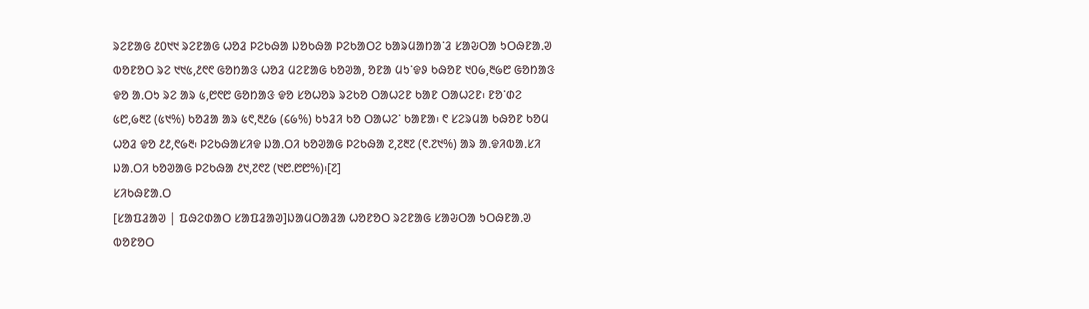ᱨᱮᱱᱟᱜ ᱒᱐᱑᱑ ᱨᱮᱱᱟᱜ ᱦᱚᱲ ᱞᱮᱠᱷᱟ ᱡᱚᱠᱷᱟ ᱞᱮᱠᱟᱛᱮ ᱠᱟᱨᱢᱟᱴᱟᱸᱲ ᱥᱟᱶᱛᱟ ᱩᱛᱷᱱᱟᱹᱣ ᱵᱚᱱᱚᱛ ᱨᱮ ᱑᱑᱕,᱒᱖᱖ ᱜᱚᱴᱟᱝ ᱦᱚᱲ ᱢᱮᱱᱟᱜ ᱠᱚᱣᱟ, ᱚᱱᱟ ᱢᱩᱸᱫᱽ ᱠᱷᱚᱱ ᱑᱐᱙,᱓᱙᱘ ᱜᱚᱴᱟᱝ ᱫᱚ ᱟᱹᱛᱩ ᱨᱮ ᱟᱨ ᱕,᱘᱖᱘ ᱜᱚᱴᱟᱝ ᱫᱚ ᱥᱚᱦᱚᱨ ᱨᱮᱠᱚ ᱛᱟᱦᱮᱱ ᱠᱟᱱ ᱛᱟᱦᱮᱱ᱾ ᱱᱚᱸᱰᱮ ᱕᱘,᱙᱓᱗ (᱕᱑%) ᱠᱚᱲᱟ ᱟᱨ ᱕᱖,᱓᱒᱙ (᱔᱙%) ᱠᱩᱲᱤ ᱠᱚ ᱛᱟᱦᱮᱸ ᱠᱟᱱᱟ᱾ ᱖ ᱥᱮᱨᱢᱟ ᱠᱷᱚᱱ ᱠᱚᱢ ᱦᱚᱲ ᱫᱚ ᱒᱒,᱖᱙᱓᱾ ᱞᱮᱠᱷᱟᱥᱤᱫ ᱡᱟᱹᱛᱤ ᱠᱚᱣᱟᱜ ᱞᱮᱠᱷᱟ ᱗,᱗᱓᱗ (᱖.᱗᱑%) ᱟᱨ ᱟᱹᱫᱤᱵᱟᱹᱥᱤ ᱡᱟᱹᱛᱤ ᱠᱚᱣᱟᱜ ᱞᱮᱠᱷᱟ ᱒᱑,᱗᱖᱗ (᱑᱘.᱘᱘%)᱾[᱗]
ᱥᱤᱠᱷᱱᱟᱹᱛ
[ᱥᱟᱯᱲᱟᱣ | ᱯᱷᱮᱰᱟᱛ ᱥᱟᱯᱲᱟᱣ]ᱡᱟᱢᱛᱟᱲᱟ ᱦᱚᱱᱚᱛ ᱨᱮᱱᱟᱜ ᱥᱟᱶᱛᱟ ᱩᱛᱷᱱᱟᱹᱣ ᱵᱚᱱᱚᱛ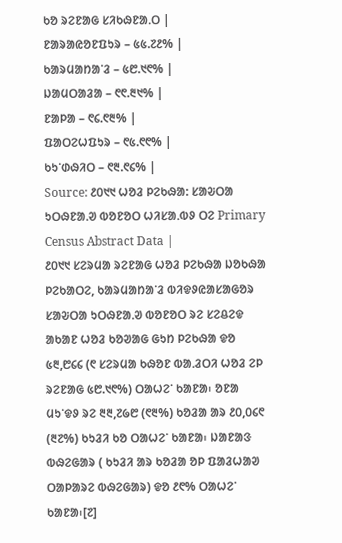ᱠᱚ ᱨᱮᱱᱟᱜ ᱥᱤᱠᱷᱱᱟᱹᱛ |
ᱱᱟᱨᱟᱭᱚᱱᱯᱩᱨ – ᱕᱕.᱗᱒% |
ᱠᱟᱨᱢᱟᱴᱟᱸᱲ – ᱕᱘.᱑᱖% |
ᱡᱟᱢᱛᱟᱲᱟ – ᱖᱖.᱓᱑% |
ᱱᱟᱞᱟ – ᱖᱔.᱖᱓% |
ᱯᱟᱛᱮᱦᱯᱩᱨ – ᱖᱕.᱖᱖% |
ᱠᱩᱸᱰᱷᱤᱛ – ᱖᱓.᱖᱔% |
Source: ᱒᱐᱑᱑ ᱦᱚᱲ ᱞᱮᱠᱷᱟ: ᱥᱟᱶᱛᱟ ᱩᱛᱷᱱᱟᱹᱣ ᱵᱚᱱᱚᱛ ᱦᱤᱥᱟᱹᱵᱽ ᱛᱮ Primary Census Abstract Data |
᱒᱐᱑᱑ ᱥᱮᱨᱢᱟ ᱨᱮᱱᱟᱜ ᱦᱚᱲ ᱞᱮᱠᱷᱟ ᱡᱚᱠᱷᱟ ᱞᱮᱠᱟᱛᱮ, ᱠᱟᱨᱢᱟᱴᱟᱸᱲ ᱵᱤᱫᱽᱭᱟᱥᱟᱜᱚᱨ ᱥᱟᱶᱛᱟ ᱩᱛᱷᱱᱟᱹᱣ ᱵᱚᱱᱚᱛ ᱨᱮ ᱥᱮᱪᱮᱫ ᱟᱠᱟᱱ ᱦᱚᱲ ᱠᱚᱣᱟᱜ ᱜᱩᱴ ᱞᱮᱠᱷᱟ ᱫᱚ ᱕᱓,᱘᱔᱔ (᱖ ᱥᱮᱨᱢᱟ ᱠᱷᱚᱱ ᱵᱟᱹᱲᱛᱤ ᱦᱚᱲ ᱮᱞ ᱨᱮᱱᱟᱜ ᱕᱘.᱑᱖%) ᱛᱟᱦᱮᱸ ᱠᱟᱱᱟ᱾ ᱚᱱᱟ ᱢᱩᱸᱫᱽ ᱨᱮ ᱓᱓,᱗᱙᱘ (᱖᱓%) ᱠᱚᱲᱟ ᱟᱨ ᱒᱐,᱐᱔᱖ (᱓᱗%) ᱠᱩᱲᱤ ᱠᱚ ᱛᱟᱦᱮᱸ ᱠᱟᱱᱟ᱾ ᱡᱟᱱᱟᱝ ᱵᱷᱮᱜᱟᱨ ( ᱠᱩᱲᱤ ᱟᱨ ᱠᱚᱲᱟ ᱚᱞ ᱯᱟᱲᱦᱟᱣ ᱛᱟᱞᱟᱨᱮ ᱵᱷᱮᱜᱟᱨ) ᱫᱚ ᱒᱖% ᱛᱟᱦᱮᱸ ᱠᱟᱱᱟ᱾[᱗]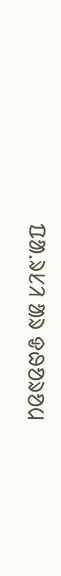ᱯᱟᱹᱨᱥᱤ ᱟᱨ ᱫᱷᱚᱨᱚᱢ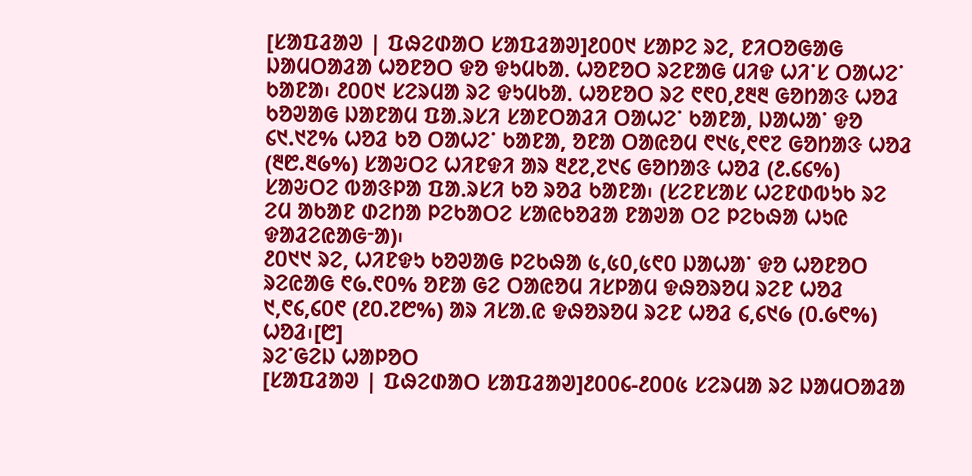[ᱥᱟᱯᱲᱟᱣ | ᱯᱷᱮᱰᱟᱛ ᱥᱟᱯᱲᱟᱣ]᱒᱐᱐᱑ ᱥᱟᱞᱮ ᱨᱮ, ᱱᱤᱛᱚᱜᱟᱜ ᱡᱟᱢᱛᱟᱲᱟ ᱦᱚᱱᱚᱛ ᱫᱚ ᱫᱩᱢᱠᱟᱹ ᱦᱚᱱᱚᱛ ᱨᱮᱱᱟᱜ ᱢᱤᱫ ᱦᱤᱸᱥ ᱛᱟᱦᱮᱸ ᱠᱟᱱᱟ᱾ ᱒᱐᱐᱑ ᱥᱮᱨᱢᱟ ᱨᱮ ᱫᱩᱢᱠᱟᱹ ᱦᱚᱱᱚᱛ ᱨᱮ ᱖᱖᱐,᱒᱓᱓ ᱜᱚᱴᱟᱝ ᱦᱚᱲ ᱠᱚᱣᱟᱜ ᱡᱟᱱᱟᱢ ᱯᱟᱹᱨᱥᱤ ᱥᱟᱱᱛᱟᱲᱤ ᱛᱟᱦᱮᱸ ᱠᱟᱱᱟ, ᱡᱟᱦᱟᱸ ᱫᱚ ᱔᱑.᱑᱗% ᱦᱚᱲ ᱠᱚ ᱛᱟᱦᱮᱸ ᱠᱟᱱᱟ, ᱚᱱᱟ ᱛᱟᱭᱚᱢ ᱖᱑᱕,᱖᱖᱗ ᱜᱚᱴᱟᱝ ᱦᱚᱲ (᱓᱘.᱓᱙%) ᱥᱟᱶᱛᱮ ᱦᱤᱱᱫᱤ ᱟᱨ ᱓᱒᱗,᱗᱑᱔ ᱜᱚᱴᱟᱝ ᱦᱚᱲ (᱒.᱔᱔%) ᱥᱟᱶᱛᱮ ᱵᱟᱝᱞᱟ ᱯᱟᱹᱨᱥᱤ ᱠᱚ ᱨᱚᱲ ᱠᱟᱱᱟ᱾ (ᱥᱮᱱᱥᱟᱥ ᱦᱮᱱᱰᱵᱩᱠ ᱨᱮ ᱮᱢ ᱟᱠᱟᱱ ᱰᱮᱴᱟ ᱞᱮᱠᱟᱛᱮ ᱥᱟᱭᱠᱚᱲᱟ ᱱᱟᱣᱟ ᱛᱮ ᱞᱮᱠᱷᱟ ᱦᱩᱭ ᱫᱟᱲᱮᱭᱟᱜᱼᱟ)᱾
᱒᱐᱑᱑ ᱨᱮ, ᱦᱤᱱᱫᱩ ᱠᱚᱣᱟᱜ ᱞᱮᱠᱷᱟ ᱕,᱕᱐,᱕᱖᱐ ᱡᱟᱦᱟᱸ ᱫᱚ ᱦᱚᱱᱚᱛ ᱨᱮᱭᱟᱜ ᱖᱙.᱖᱐% ᱚᱱᱟ ᱜᱮ ᱛᱟᱭᱚᱢ ᱤᱥᱞᱟᱢ ᱫᱷᱚᱨᱚᱢ ᱨᱮᱱ ᱦᱚᱲ ᱑,᱖᱔,᱔᱐᱖ (᱒᱐.᱗᱘%) ᱟᱨ ᱤᱥᱟᱹᱭ ᱫᱷᱚᱨᱚᱢ ᱨᱮᱱ ᱦᱚᱲ ᱔,᱔᱑᱙ (᱐.᱙᱖%) ᱦᱚᱲ᱾[᱘]
ᱨᱮᱸᱜᱮᱡ ᱦᱟᱞᱚᱛ
[ᱥᱟᱯᱲᱟᱣ | ᱯᱷᱮᱰᱟᱛ ᱥᱟᱯᱲᱟᱣ]᱒᱐᱐᱔-᱒᱐᱐᱕ ᱥᱮᱨᱢᱟ ᱨᱮ ᱡᱟᱢᱛᱟᱲᱟ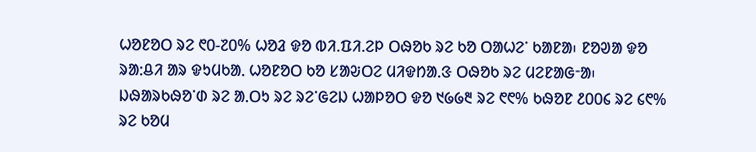ᱦᱚᱱᱚᱛ ᱨᱮ ᱖᱐-᱗᱐% ᱦᱚᱲ ᱫᱚ ᱵᱤ.ᱯᱤ.ᱮᱞ ᱛᱷᱚᱠ ᱨᱮ ᱠᱚ ᱛᱟᱦᱮᱸ ᱠᱟᱱᱟ᱾ ᱱᱚᱣᱟ ᱫᱚ ᱨᱟᱺᱪᱤ ᱟᱨ ᱫᱩᱢᱠᱟᱹ ᱦᱚᱱᱚᱛ ᱠᱚ ᱥᱟᱶᱛᱮ ᱢᱤᱫᱴᱟᱹᱝ ᱛᱷᱚᱠ ᱨᱮ ᱢᱮᱱᱟᱜᱼᱟ᱾ ᱡᱷᱟᱨᱠᱷᱚᱸᱰ ᱨᱮ ᱟᱹᱛᱩ ᱨᱮ ᱨᱮᱸᱜᱮᱡ ᱦᱟᱞᱚᱛ ᱫᱚ ᱑᱙᱙᱓ ᱨᱮ ᱖᱖% ᱠᱷᱚᱱ ᱒᱐᱐᱔ ᱨᱮ ᱔᱖% ᱨᱮ ᱠᱚᱢ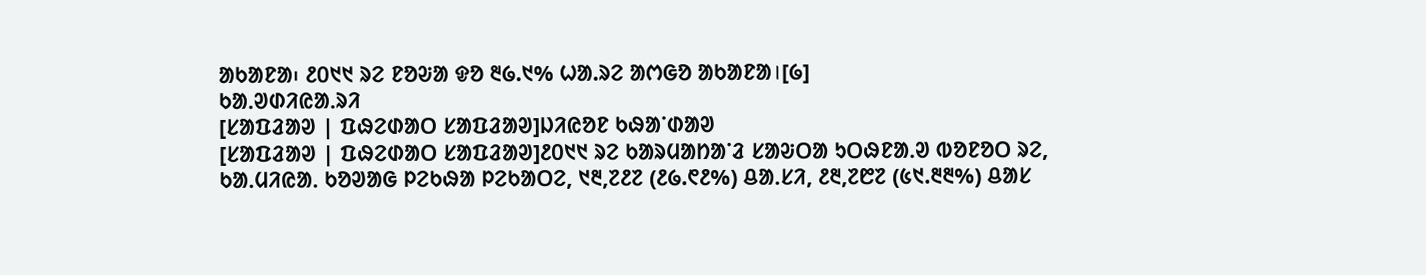ᱟᱠᱟᱱᱟ᱾ ᱒᱐᱑᱑ ᱨᱮ ᱱᱚᱶᱟ ᱫᱚ ᱓᱙.᱑% ᱦᱟ.ᱨᱮ ᱟᱬᱜᱚ ᱟᱠᱟᱱᱟ।[᱙]
ᱠᱟᱹᱣᱰᱤᱭᱟᱹᱨᱤ
[ᱥᱟᱯᱲᱟᱣ | ᱯᱷᱮᱰᱟᱛ ᱥᱟᱯᱲᱟᱣ]ᱡᱤᱭᱚᱱ ᱠᱷᱟᱸᱰᱟᱣ
[ᱥᱟᱯᱲᱟᱣ | ᱯᱷᱮᱰᱟᱛ ᱥᱟᱯᱲᱟᱣ]᱒᱐᱑᱑ ᱨᱮ ᱠᱟᱨᱢᱟᱴᱟᱸᱲ ᱥᱟᱶᱛᱟ ᱩᱛᱷᱱᱟᱹᱣ ᱵᱚᱱᱚᱛ ᱨᱮ, ᱠᱟᱹᱢᱤᱭᱟᱹ ᱠᱚᱣᱟᱜ ᱞᱮᱠᱷᱟ ᱞᱮᱠᱟᱛᱮ, ᱑᱓,᱗᱒᱗ (᱒᱙.᱖᱒%) ᱪᱟᱹᱥᱤ, ᱒᱓,᱗᱘᱗ (᱕᱑.᱓᱓%) ᱪᱟᱥ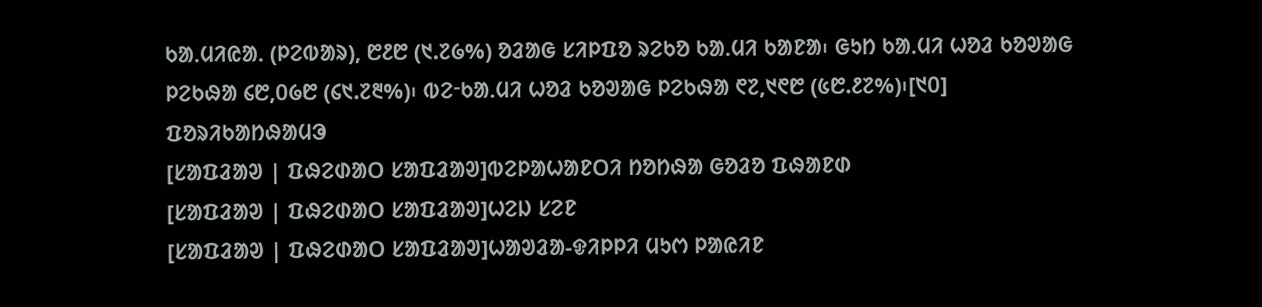ᱠᱟᱹᱢᱤᱭᱟᱹ (ᱞᱮᱵᱟᱨ), ᱘᱒᱘ (᱑.᱗᱙%) ᱚᱲᱟᱜ ᱥᱤᱞᱯᱚ ᱨᱮᱠᱚ ᱠᱟᱹᱢᱤ ᱠᱟᱱᱟ᱾ ᱜᱩᱴ ᱠᱟᱹᱢᱤ ᱦᱚᱲ ᱠᱚᱣᱟᱜ ᱞᱮᱠᱷᱟ ᱔᱘,᱐᱙᱘ (᱔᱑.᱗᱓%)᱾ ᱵᱮᱼᱠᱟᱹᱢᱤ ᱦᱚᱲ ᱠᱚᱣᱟᱜ ᱞᱮᱠᱷᱟ ᱖᱗,᱑᱖᱘ (᱕᱘.᱒᱗%)᱾[᱑᱐]
ᱯᱚᱨᱤᱠᱟᱴᱷᱟᱢᱳ
[ᱥᱟᱯᱲᱟᱣ | ᱯᱷᱮᱰᱟᱛ ᱥᱟᱯᱲᱟᱣ]ᱵᱮᱞᱟᱦᱟᱱᱛᱤ ᱴᱚᱴᱷᱟ ᱜᱚᱲᱚ ᱯᱷᱟᱱᱰ
[ᱥᱟᱯᱲᱟᱣ | ᱯᱷᱮᱰᱟᱛ ᱥᱟᱯᱲᱟᱣ]ᱦᱮᱡ ᱥᱮᱱ
[ᱥᱟᱯᱲᱟᱣ | ᱯᱷᱮᱰᱟᱛ ᱥᱟᱯᱲᱟᱣ]ᱦᱟᱣᱲᱟ-ᱫᱤᱞᱞᱤ ᱢᱩᱬ ᱞᱟᱭᱤᱱ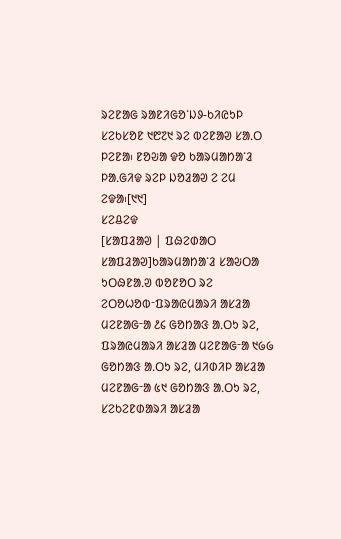ᱨᱮᱱᱟᱜ ᱨᱟᱱᱤᱜᱚᱸᱡᱽ-ᱠᱤᱭᱩᱞ ᱥᱮᱠᱥᱚᱱ ᱑᱘᱗᱑ ᱨᱮ ᱵᱮᱱᱟᱣ ᱥᱟᱹᱛ ᱞᱮᱱᱟ᱾ ᱱᱚᱶᱟ ᱫᱚ ᱠᱟᱨᱢᱟᱴᱟᱸᱲ ᱞᱟᱹᱜᱤᱫ ᱨᱮᱞ ᱡᱚᱲᱟᱣ ᱮ ᱮᱢ ᱮᱫᱟ᱾[᱑᱑]
ᱥᱮᱪᱮᱫ
[ᱥᱟᱯᱲᱟᱣ | ᱯᱷᱮᱰᱟᱛ ᱥᱟᱯᱲᱟᱣ]ᱠᱟᱨᱢᱟᱴᱟᱸᱲ ᱥᱟᱶᱛᱟ ᱩᱛᱷᱱᱟᱹᱣ ᱵᱚᱱᱚᱛ ᱨᱮ ᱮᱛᱚᱦᱚᱵᱼᱯᱨᱟᱭᱢᱟᱨᱤ ᱟᱥᱲᱟ ᱢᱮᱱᱟᱜᱼᱟ ᱒᱔ ᱜᱚᱴᱟᱝ ᱟᱹᱛᱩ ᱨᱮ, ᱯᱨᱟᱭᱢᱟᱨᱤ ᱟᱥᱲᱟ ᱢᱮᱱᱟᱜᱼᱟ ᱑᱙᱙ ᱜᱚᱴᱟᱝ ᱟᱹᱛᱩ ᱨᱮ, ᱢᱤᱰᱤᱞ ᱟᱥᱲᱟ ᱢᱮᱱᱟᱜᱼᱟ ᱕᱑ ᱜᱚᱴᱟᱝ ᱟᱹᱛᱩ ᱨᱮ, ᱥᱮᱠᱮᱱᱰᱟᱨᱤ ᱟᱥᱲᱟ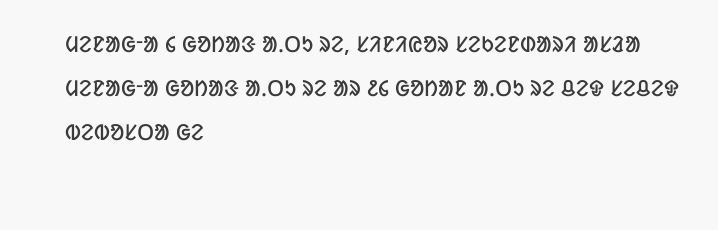ᱢᱮᱱᱟᱜᱼᱟ ᱔ ᱜᱚᱴᱟᱝ ᱟᱹᱛᱩ ᱨᱮ, ᱥᱤᱱᱤᱭᱚᱨ ᱥᱮᱠᱮᱱᱰᱟᱨᱤ ᱟᱥᱲᱟ ᱢᱮᱱᱟᱜᱼᱟ ᱜᱚᱴᱟᱝ ᱟᱹᱛᱩ ᱨᱮ ᱟᱨ ᱒᱔ ᱜᱚᱴᱟᱱ ᱟᱹᱛᱩ ᱨᱮ ᱪᱮᱫ ᱥᱮᱪᱮᱫ ᱵᱮᱵᱚᱥᱛᱟ ᱜᱮ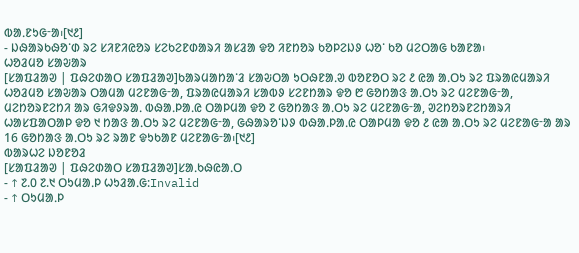ᱵᱟᱹᱱᱩᱜᱼᱟ᱾[᱑᱒]
- ᱡᱷᱟᱨᱠᱷᱚᱸᱰ ᱨᱮ ᱥᱤᱱᱤᱭᱚᱨ ᱥᱮᱠᱮᱱᱰᱟᱨᱤ ᱟᱥᱲᱟ ᱫᱚ ᱤᱱᱴᱚᱨ ᱠᱚᱞᱮᱡᱽ ᱦᱚᱸ ᱠᱚ ᱢᱮᱛᱟᱜ ᱠᱟᱱᱟ᱾
ᱦᱚᱲᱢᱚ ᱥᱟᱶᱟᱨ
[ᱥᱟᱯᱲᱟᱣ | ᱯᱷᱮᱰᱟᱛ ᱥᱟᱯᱲᱟᱣ]ᱠᱟᱨᱢᱟᱴᱟᱸᱲ ᱥᱟᱶᱛᱟ ᱩᱛᱷᱱᱟᱹᱣ ᱵᱚᱱᱚᱛ ᱨᱮ ᱒ ᱭᱟ ᱟᱹᱛᱩ ᱨᱮ ᱯᱨᱟᱭᱢᱟᱨᱤ ᱦᱚᱲᱢᱚ ᱥᱟᱶᱟᱨ ᱛᱟᱢᱟ ᱢᱮᱱᱟᱜᱼᱟ, ᱯᱨᱟᱭᱢᱟᱨᱤ ᱥᱟᱵᱽ ᱥᱮᱱᱴᱟᱨ ᱫᱚ ᱘ ᱜᱚᱴᱟᱝ ᱟᱹᱛᱩ ᱨᱮ ᱢᱮᱱᱟᱜᱼᱟ, ᱢᱮᱴᱚᱨᱱᱮᱴᱤ ᱟᱨ ᱜᱤᱫᱽᱨᱟᱹ ᱵᱷᱟᱹᱞᱟᱹᱭ ᱛᱟᱞᱢᱟ ᱫᱚ ᱗ ᱜᱚᱴᱟᱝ ᱟᱹᱛᱩ ᱨᱮ ᱢᱮᱱᱟᱜᱼᱟ, ᱣᱮᱴᱚᱨᱱᱮᱴᱟᱨᱤ ᱦᱟᱥᱯᱟᱛᱟᱞ ᱫᱚ ᱑ ᱴᱟᱝ ᱟᱹᱛᱩ ᱨᱮ ᱢᱮᱱᱟᱜᱼᱟ, ᱜᱷᱟᱨᱚᱸᱡᱽ ᱵᱷᱟᱹᱞᱟᱹᱭ ᱛᱟᱞᱢᱟ ᱫᱚ ᱒ ᱭᱟ ᱟᱹᱛᱩ ᱨᱮ ᱢᱮᱱᱟᱜᱼᱟ ᱟᱨ 16 ᱜᱚᱴᱟᱝ ᱟᱹᱛᱩ ᱨᱮ ᱨᱟᱱ ᱫᱩᱠᱟᱱ ᱢᱮᱱᱟᱜᱼᱟ᱾[᱑᱒]
ᱵᱟᱨᱦᱮ ᱡᱚᱱᱚᱲ
[ᱥᱟᱯᱲᱟᱣ | ᱯᱷᱮᱰᱟᱛ ᱥᱟᱯᱲᱟᱣ]ᱥᱟᱹᱠᱷᱭᱟᱹᱛ
- ↑ ᱗.᱐ ᱗.᱑ ᱛᱩᱢᱟᱹᱞ ᱦᱩᱲᱟᱹᱜ:Invalid
- ↑ ᱛᱩᱢᱟᱹᱞ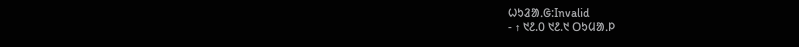ᱦᱩᱲᱟᱹᱜ:Invalid
- ↑ ᱑᱒.᱐ ᱑᱒.᱑ ᱛᱩᱢᱟᱹᱞ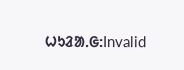ᱦᱩᱲᱟᱹᱜ:Invalid